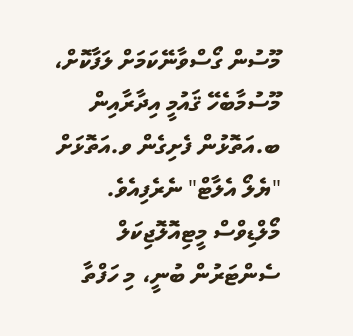މޫސުން ގޯސްވާނޭކަމަށް ލަފާކޮށް، މޫސުމާބެހޭ ޤައުމީ އިދާރާއިން ބ.އަތޮޅުން ފެށިގެން ވ.އަތޮޅަށް "ޔެލޯ އެލާޓް" ނެރެފިއެވެ.
މޯލްޑިވްސް މީޓިއޮލޮޖިކަލް ސެންޓަރުން ބުނީ، މި ހަފްތާ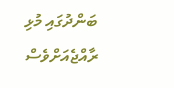ބަންދުގައި މުޅި ރާއްޖެއަށްވެސް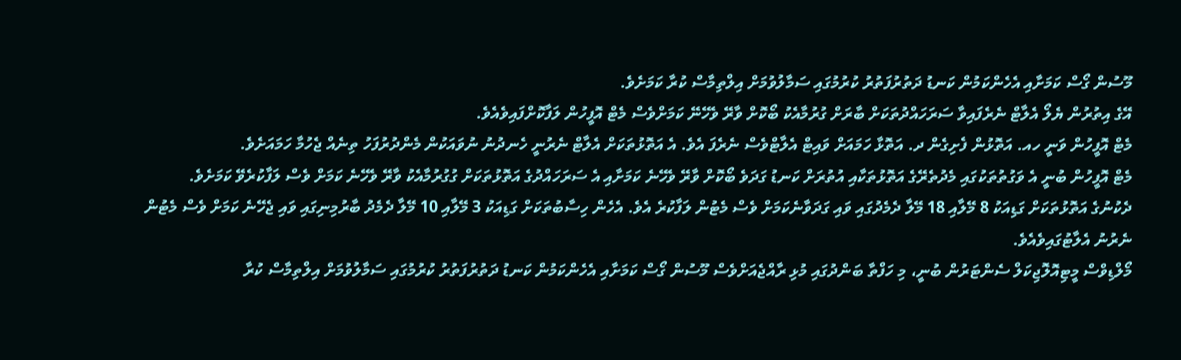މޫސުން ގޯސް ކަމަށާއި އެހެންކަމުން ކަނޑު ދަތުރުފަތުރު ކުރުމުގައި ސަމާލުވުމަށް އިލްތިމާސް ކުރާ ކަމަށެވެ.
އޭގެ އިތުރުން ޔެލޯ އެލާޓް ނެރެފައިވާ ސަރަހައްދުތަކަށް ބާރަށް ގުރުމާއެކު ބޯކޮށް ވާރޭ ވެހޭނޭ ކަމަށްވެސް މެޓް އޮފީހުން ލަފާކޮށްފައިވެއެވެ.
މެޓް އޮފީހުން ވަނީ ހއ. އަތޮޅުން ފެށިގެން ދ. އަތޮޅާ ހަމައަށް ވައިޓް އެލާޓްވެސް ނެރެފަ އެވެ. އެ އަތޮޅުތަކަށް އެލާޓް ނެރުނީ ހެނދުނު ނުވައަކުން މެންދުރުފަހު ތިނެއް ޖެހުމާ ހަމައަށެވެ.
މެޓް އޮފީހުން ބުނީ އެ ވަގުތުތަކުގައި މެދުތެރޭގެ އަތޮޅުތަކާއި އުތުރަށް ކަނޑު ގަދަވެ ބޯކޮށް ވާރޭ ވެހޭނެ ކަމަށާއި އެ ސަރަހައްދުގެ އަތޮޅުތަކަށް ގުގުރުމާއެކު ވާރޭ ވެހޭނެ ކަމަށް ވެސް ލަފާކުރެވޭ ކަމަށެވެ.
ދެކުނުގެ އަތޮޅުތަކަށް ގަޑިއަކު 8 މޭލާއި 18 މޭލާ ދެމެދުގައި ވައި ގަދަވާނެކަމަށް ވެސް މެޓުން ލަފާކުރެ އެވެ. އެހެން ހިސާބުތަކަށް ގަޑިއަކު 3 މޭލާއި 10 މޭލާ ދެމެދު ބާރުމިނިގައި ވައި ޖެހޭނެ ކަމަށް ވެސް މެޓުން ނެރުނު އެލާޓުގައިވެއެވެ.
މޯލްޑިވްސް މީޓިއޮލޮޖިކަލް ސެންޓަރުން ބުނީ، މި ހަފްތާ ބަންދުގައި މުޅި ރާއްޖެއަށްވެސް މޫސުން ގޯސް ކަމަށާއި އެހެންކަމުން ކަނޑު ދަތުރުފަތުރު ކުރުމުގައި ސަމާލުވުމަށް އިލްތިމާސް ކުރާ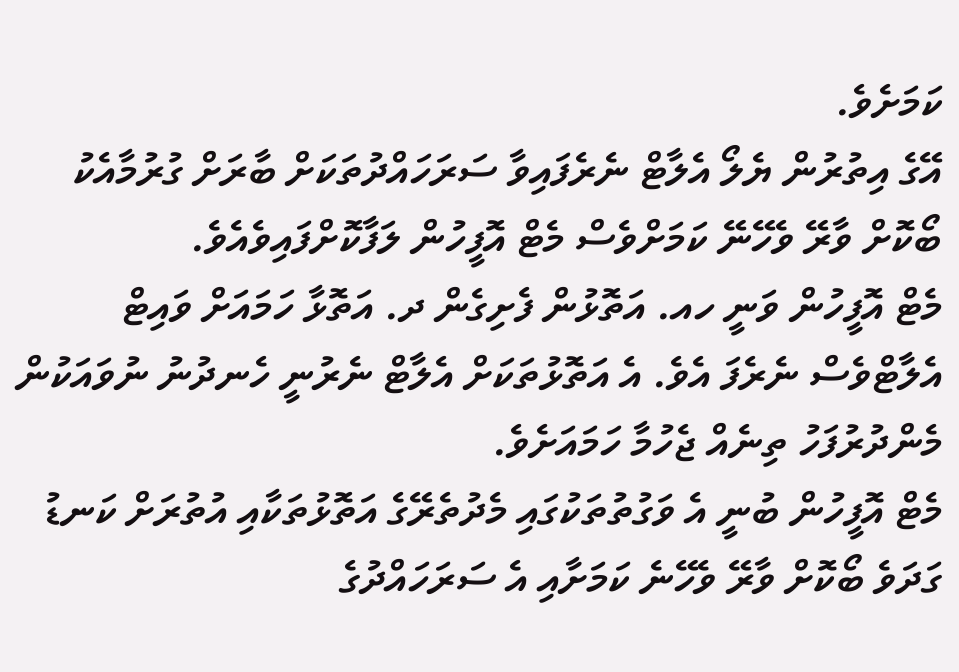ކަމަށެވެ.
އޭގެ އިތުރުން ޔެލޯ އެލާޓް ނެރެފައިވާ ސަރަހައްދުތަކަށް ބާރަށް ގުރުމާއެކު ބޯކޮށް ވާރޭ ވެހޭނޭ ކަމަށްވެސް މެޓް އޮފީހުން ލަފާކޮށްފައިވެއެވެ.
މެޓް އޮފީހުން ވަނީ ހއ. އަތޮޅުން ފެށިގެން ދ. އަތޮޅާ ހަމައަށް ވައިޓް އެލާޓްވެސް ނެރެފަ އެވެ. އެ އަތޮޅުތަކަށް އެލާޓް ނެރުނީ ހެނދުނު ނުވައަކުން މެންދުރުފަހު ތިނެއް ޖެހުމާ ހަމައަށެވެ.
މެޓް އޮފީހުން ބުނީ އެ ވަގުތުތަކުގައި މެދުތެރޭގެ އަތޮޅުތަކާއި އުތުރަށް ކަނޑު ގަދަވެ ބޯކޮށް ވާރޭ ވެހޭނެ ކަމަށާއި އެ ސަރަހައްދުގެ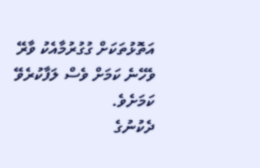އަތޮޅުތަކަށް ގުގުރުމާއެކު ވާރޭ ވެހޭނެ ކަމަށް ވެސް ލަފާކުރެވޭ ކަމަށެވެ.
ދެކުނުގެ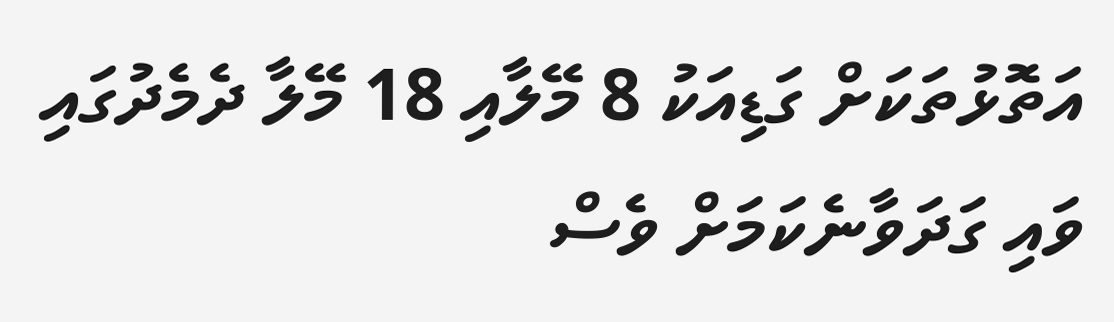އަތޮޅުތަކަށް ގަޑިއަކު 8 މޭލާއި 18 މޭލާ ދެމެދުގައި ވައި ގަދަވާނެކަމަށް ވެސް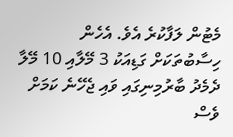މެޓުން ލަފާކުރެ އެވެ. އެހެން ހިސާބުތަކަށް ގަޑިއަކު 3 މޭލާއި 10 މޭލާ ދެމެދު ބާރުމިނިގައި ވައި ޖެހޭނެ ކަމަށް ވެސް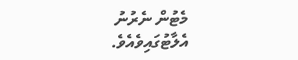މެޓުން ނެރުނު އެލާޓުގައިވެއެވެ.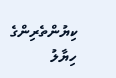ކިޔުންތެރިންގެ ހިޔާލު